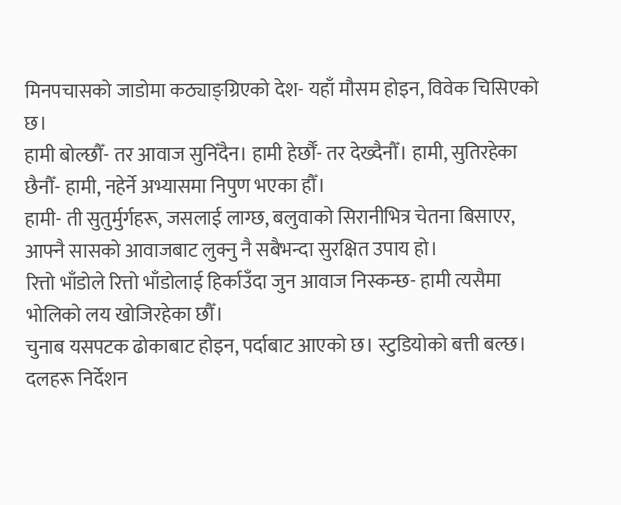मिनपचासको जाडोमा कठ्याङ्ग्रिएको देश- यहाँ मौसम होइन, विवेक चिसिएको छ।
हामी बोल्छौँ- तर आवाज सुनिँदैन। हामी हेर्छौँ- तर देख्दैनौँ। हामी, सुतिरहेका छैनौँ- हामी, नहेर्ने अभ्यासमा निपुण भएका हौँ।
हामी- ती सुतुर्मुर्गहरू, जसलाई लाग्छ, बलुवाको सिरानीभित्र चेतना बिसाएर, आफ्नै सासको आवाजबाट लुक्नु नै सबैभन्दा सुरक्षित उपाय हो।
रित्तो भाँडोले रित्तो भाँडोलाई हिर्काउँदा जुन आवाज निस्कन्छ- हामी त्यसैमा भोलिको लय खोजिरहेका छौँ।
चुनाब यसपटक ढोकाबाट होइन, पर्दाबाट आएको छ। स्टुडियोको बत्ती बल्छ। दलहरू निर्देशन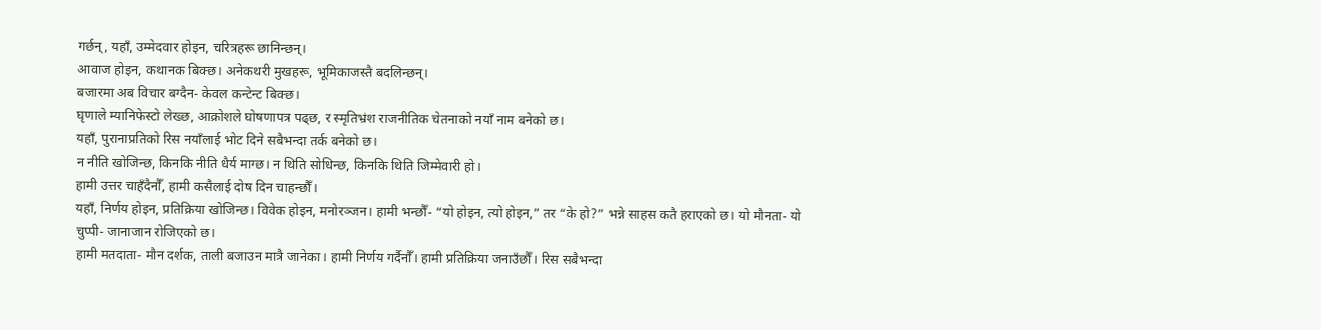गर्छन्, यहाँ, उम्मेदवार होइन, चरित्रहरू छानिन्छन्।
आवाज होइन, कथानक बिक्छ। अनेकथरी मुखहरू, भूमिकाजस्तै बदलिन्छन्।
बजारमा अब विचार बग्दैन- केवल कन्टेन्ट बिक्छ।
घृणाले म्यानिफेस्टो लेख्छ, आक्रोशले घोषणापत्र पढ्छ, र स्मृतिभ्रंश राजनीतिक चेतनाको नयाँ नाम बनेको छ।
यहाँ, पुरानाप्रतिको रिस नयाँलाई भोट दिने सबैभन्दा तर्क बनेको छ।
न नीति खोजिन्छ, किनकि नीति धैर्य माग्छ। न थिति सोधिन्छ, किनकि थिति जिम्मेवारी हो।
हामी उत्तर चाहँदैनौँ, हामी कसैलाई दोष दिन चाहन्छौँ।
यहाँ, निर्णय होइन, प्रतिक्रिया खोजिन्छ। विवेक होइन, मनोरञ्जन। हामी भन्छौँ- “यो होइन, त्यो होइन,” तर “के हो?” भन्ने साहस कतै हराएको छ। यो मौनता- यो चुप्पी- जानाजान रोजिएको छ।
हामी मतदाता- मौन दर्शक, ताली बजाउन मात्रै जानेका। हामी निर्णय गर्दैनौँ। हामी प्रतिक्रिया जनाउँछौँ। रिस सबैभन्दा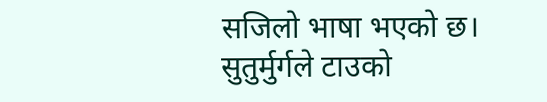सजिलो भाषा भएको छ।
सुतुर्मुर्गले टाउको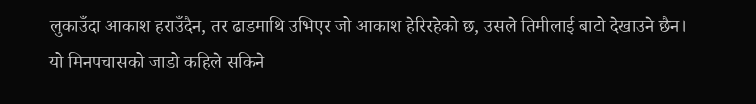लुकाउँदा आकाश हराउँदैन, तर ढाडमाथि उभिएर जो आकाश हेरिरहेको छ, उसले तिमीलाई बाटो देखाउने छैन।
यो मिनपचासको जाडो कहिले सकिने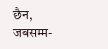छैन, जबसम्म-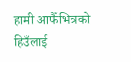हामी आफैँभित्रको हिउँलाई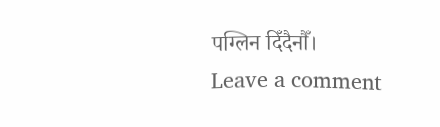पग्लिन दिँदैनौँ।
Leave a comment